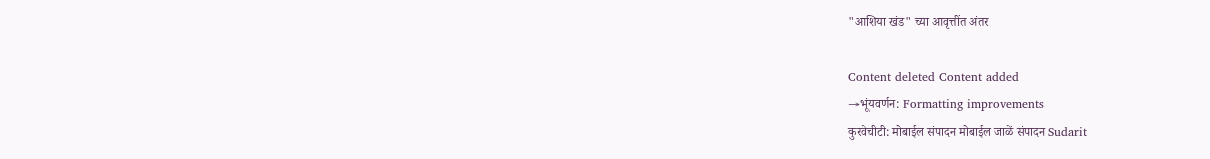"आशिया खंड" च्या आवृत्तींत अंतर

Content deleted Content added
→भूंयवर्णन: Formatting improvements
कुरवेचीटी: मोबाईल संपादन मोबाईल जाळें संपादन Sudarit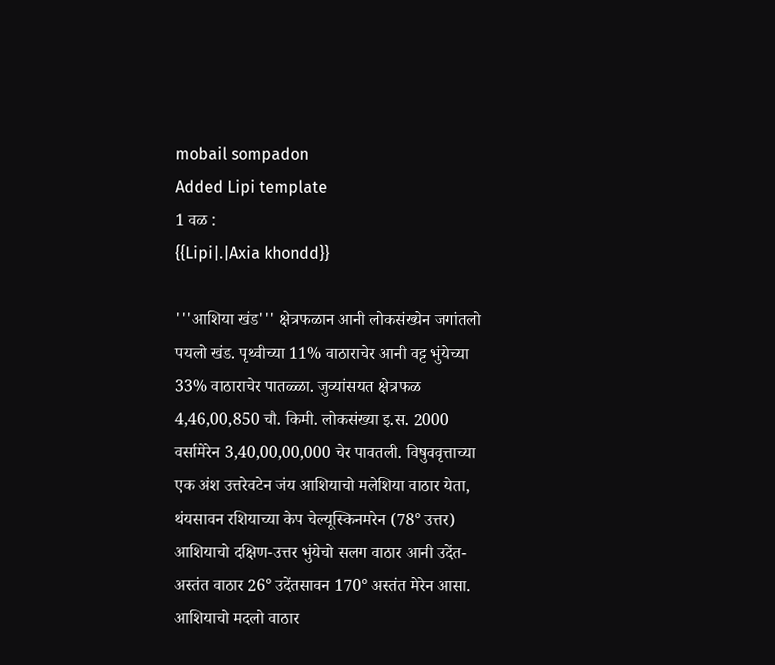mobail sompadon
Added Lipi template
1 वळ :
{{Lipi|.|Axia khondd}}

'''आशिया खंड''' क्षेत्रफळान आनी लोकसंख्येन जगांतलो पयलो खंड. पृथ्वीच्या 11% वाठाराचेर आनी वट्ट भुंयेच्या 33% वाठाराचेर पातळ्ळा. जुव्यांसयत क्षेत्रफळ 4,46,00,850 चौ. किमी. लोकसंख्या इ.स. 2000 वर्सामेरेन 3,40,00,00,000 चेर पावतली. विषुववृत्ताच्या एक अंश उत्तरेवटेन जंय आशियाचो मलेशिया वाठार येता, थंयसावन रशियाच्या केप चेल्यूस्किनमरेन (78° उत्तर) आशियाचो दक्षिण-उत्तर भुंयेचो सलग वाठार आनी उदेंत-अस्तंत वाठार 26° उदेंतसावन 170° अस्तंत मेरेन आसा. आशियाचो मदलो वाठार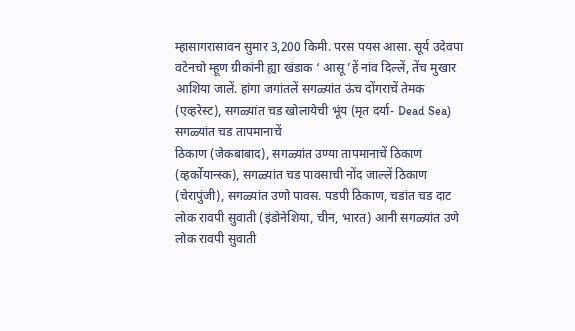म्हासागरासावन सुमार 3,200 किमी. परस पयस आसा. सूर्य उदेवपा वटेनचो म्हूण ग्रीकांनी ह्या खंडाक ‘ आसू ’हें नांव दिल्लें, तेंच मुखार आशिया जालें. हांगा जगांतलें सगळ्यांत ऊंच दोंगराचें तेमक (एव्हरेस्ट), सगळ्यांत चड खोलायेची भूंय (मृत दर्या- Dead Sea) सगळ्यांत चड तापमानाचें
ठिकाण (जेकबाबाद), सगळ्यांत उण्या तापमानाचें ठिकाण (व्हर्कोयान्स्क), सगळ्यांत चड पावसाची नोंद जाल्लें ठिकाण (चेरापुंजी), सगळ्यांत उणो पावस. पडपी ठिकाण, चडांत चड दाट लोक रावपी सुवाती (इंडोनेशिया, चीन, भारत) आनी सगळ्यांत उणे लोक रावपी सुवाती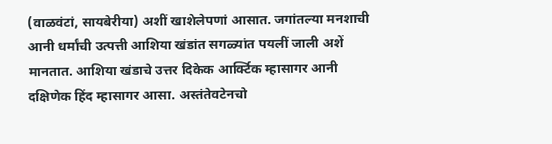(वाळवंटां, सायबेरीया) अशीं खाशेलेपणां आसात. जगांतल्या मनशाची आनी धर्मांची उत्पत्ती आशिया खंडांत सगळ्यांत पयलीं जाली अशें मानतात. आशिया खंडाचे उत्तर दिकेक आर्क्टिक म्हासागर आनी दक्षिणेक हिंद म्हासागर आसा. अस्तंतेवटेनचो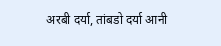अरबी दर्या, तांबडो दर्या आनी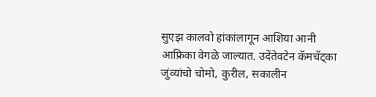सुएझ कालवो हांकांलागून आशिया आनी आफ्रिका वेगळे जाल्यात. उदेंतेवटेन कॅमचॅट्का जुंव्यांचो चोमो, कुरील, सकालीन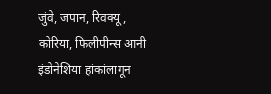जुंवे, जपान, रिवक्यू, कोरिया, फिलीपीन्स आनी इंडोनेशिया हांकांलागून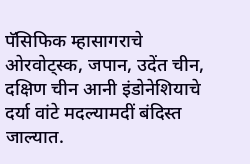पॅसिफिक म्हासागराचे ओरवोट्स्क, जपान, उदेंत चीन, दक्षिण चीन आनी इंडोनेशियाचे दर्या वांटे मदल्यामदीं बंदिस्त जाल्यात.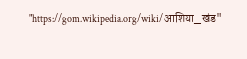"https://gom.wikipedia.org/wiki/आशिया_खंड"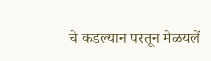चे कडल्यान परतून मेळयलें